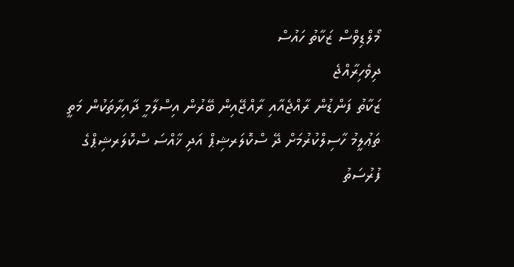މޯލްޑިވްސް ޒަކާތު ހައުސް
ދިވެހިރާއްޖެ
ޒަކާތު ފަންޑުން ރާއްޖެއާއި ރާއްޖޭއިން ބޭރުން އިސްލާމީ ދާއިރާތަކުން މަތީ ތަޢުލީމު ހާސިލްކުރުމަށް ދޭ ސްކޮލަރޝިޕް އަދި ޚާއްސަ ސްކޮލަރޝިޕްގެ ފުރުސަތު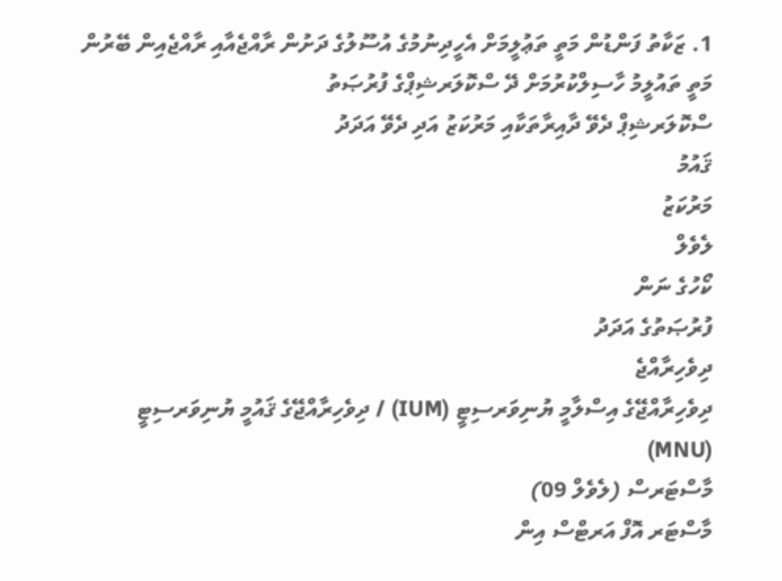1. ޒަކާތު ފަންޑުން މަތީ ތަޢުލީމަށް އެހީދިނުމުގެ އުސޫލުގެ ދަށުން ރާއްޖެއާއި ރާއްޖެއިން ބޭރުން މަތީ ތައުލީމު ހާސިލްކުރުމަށް ދޭ ސްކޮލަރޝިޕްގެ ފުރުޞަތު
ސްކޮލަރޝިޕް ދެވޭ ދާއިރާތަކާއި މަރުކަޒު އަދި ދެވޭ އަދަދު
ޤައުމު
މަރުކަޒު
ލެވެލް
ކޯހުގެ ނަން
ފުރުޞަތުގެ އަދަދު
ދިވެހިރާއްޖެ
ދިވެހިރާއްޖޭގެ އިސްލާމީ ޔުނިވަރސިޓީ (IUM) / ދިވެހިރާއްޖޭގެ ޤައުމީ ޔުނިވަރސިޓީ (MNU)
މާސްޓަރސް (ލެވެލް 09)
މާސްޓަރ އޮފް އަރޓްސް އިން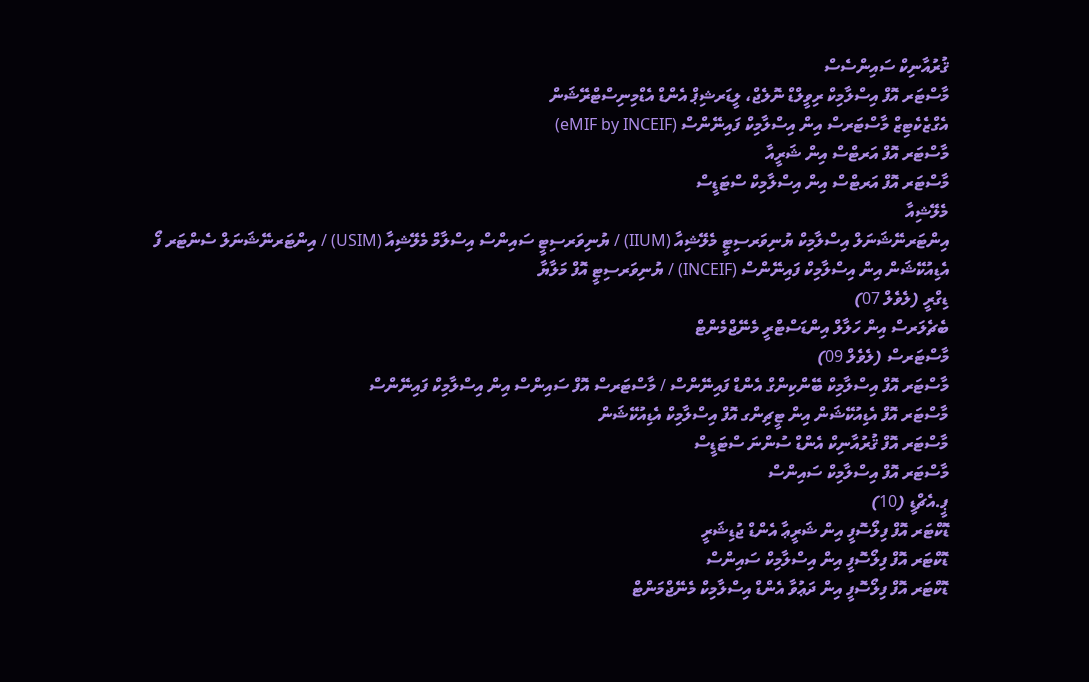ޤުރުއާނިކް ސައިންސެސް
މާސްޓަރ އޮފް އިސްލާމިކް ރިވީލްޑް ނޮލެޖް، ލީޑަރޝިޕް އެންޑް އެޑްމިނިސްޓްރޭޝަން
އެގްޒެކެޓިޒް މާސްޓަރސް އިން އިސްލާމިކް ފައިނޭންސް (eMIF by INCEIF)
މާސްޓަރ އޮފް އަރޓްސް އިން ޝަރީއާ
މާސްޓަރ އޮފް އަރޓްސް އިން އިސްލާމިކް ސްޓަޑީސް
މެލޭޝިއާ
އިންޓަރނޭޝަނަލް އިސްލާމިކް ޔުނިވަރސިޓީ މެލޭޝިއާ (IIUM) / ޔުނިވަރސިޓީ ސައިންސް އިސްލާމް މެލޭޝިއާ (USIM) / އިންޓަރނޭޝަނަލް ސެންޓަރ ފޯ އެޑިއުކޭޝަން އިން އިސްލާމިކް ފައިނޭންސް (INCEIF) / ޔުނިވަރސިޓީ އޮފް މަލާޔާ
ޑިގްރީ (ލެވެލް 07)
ބެޗެލަރސް އިން ހަލާލް އިންޑަސްޓްރީ މެނޭޖްމެންޓް
މާސްޓަރސް (ލެވެލް 09)
މާސްޓަރ އޮފް އިސްލާމިކް ބޭންކިންގް އެންޑް ފައިނޭންސް / މާސްޓަރސް އޮފް ސައިންސް އިން އިސްލާމިކް ފައިނޭންސް
މާސްޓަރ އޮފް އެޑިއުކޭޝަން އިން ޓީޗިންގ އޮފް އިސްލާމިކް އެޑިއުކޭޝަން
މާސްޓަރ އޮފް ޤުރުއާނިކް އެންޑް ސުންނަ ސްޓަޑީސް
މާސްޓަރ އޮފް އިސްލާމިކް ސައިންސް
ޕީ.އެޗްޑީ (10)
ޑޮކްޓަރ އޮފް ފިލޯސޮފީ އިން ޝަރީޢާ އެންޑް ޖުޑިޝަރީ
ޑޮކްޓަރ އޮފް ފިލޯސޮފީ އިން އިސްލާމިކް ސައިންސް
ޑޮކްޓަރ އޮފް ފިލޯސޮފީ އިން ދަޢުވާ އެންޑް އިސްލާމިކް މެނޭޖްމަންޓް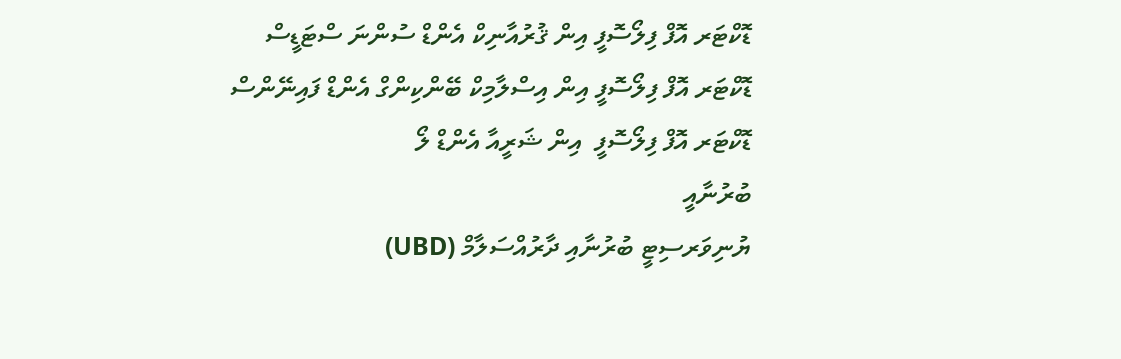ޑޮކްޓަރ އޮފް ފިލޯސޮފީ އިން ޤުރުއާނިކް އެންޑް ސުންނަ ސްޓަޑީސް
ޑޮކްޓަރ އޮފް ފިލޯސޮފީ އިން އިސްލާމިކް ބޭންކިންގް އެންޑް ފައިނޭންސް
ޑޮކްޓަރ އޮފް ފިލޯސޮފީ  އިން ޝަރީއާ އެންޑް ލޯ
ބުރުނާއީ
ޔުނިވަރސިޓީ ބުރުނާއި ދާރުއްސަލާމް (UBD)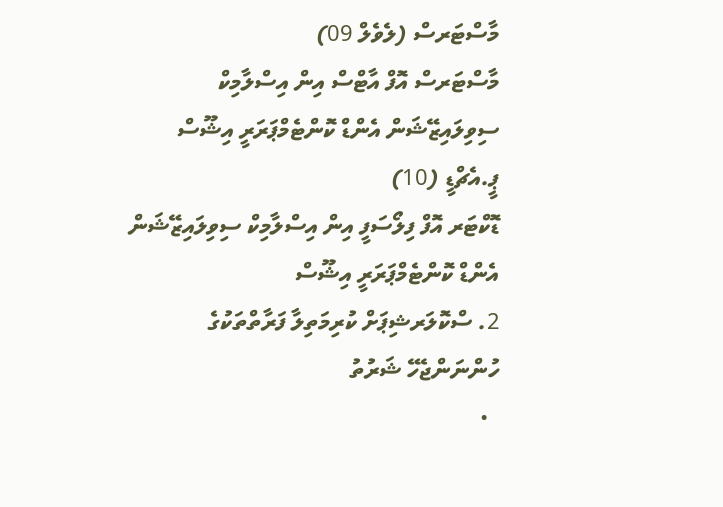މާސްޓަރސް (ލެވެލް 09)
މާސްޓަރސް އޮފް އާޓްސް އިން އިސްލާމިކް ސިވިލައިޒޭޝަން އެންޑް ކޮންޓެމްޕަރަރީ އިޝޫސް
ޕީ.އެޗްޑީ (10)
ޑޮކްޓަރ އޮފް ފިލޯސަފީ އިން އިސްލާމިކް ސިވިލައިޒޭޝަން އެންޑް ކޮންޓެމްޕަރަރީ އިޝޫސް
2. ސްކޮލަރޝިޕަށް ކުރިމަތިލާ ފަރާތްތަކުގެ ހުންނަންޖެހޭ ޝަރުތު
  •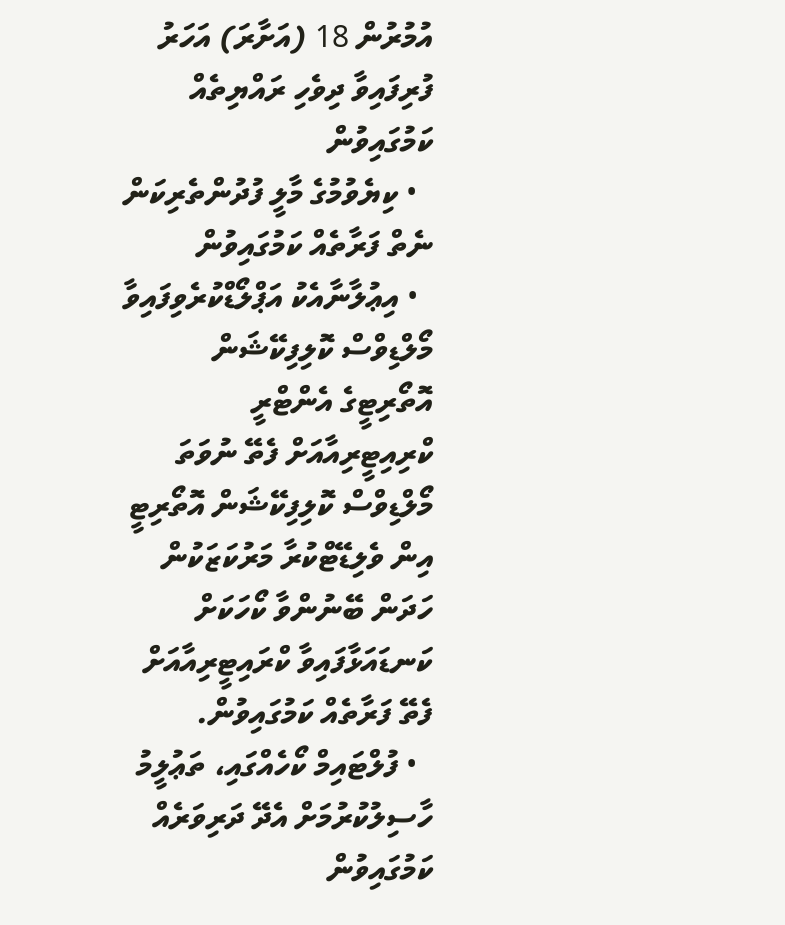އުމުރުން 18 (އަށާރަ) އަހަރު ފުރިފައިވާ ދިވެހި ރައްޔިތެއް ކަމުގައިވުން
  • ކިޔެވުމުގެ މާލީ ފުދުންތެރިކަން ނެތް ފަރާތެއް ކަމުގައިވުން
  • އިޢުލާނާއެކު އަޕްލޯޑްކުރެވިފައިވާ މޯލްޑިވްސް ކޮލިފިކޭޝަން އޮތޯރިޓީގެ އެންޓްރީ ކްރިއިޓީރިއާއަށް ފެތޭ ނުވަތަ މޯލްޑިވްސް ކޮލިފިކޭޝަން އޮތޯރިޓީ އިން ވެލިޑޭޓްކުރާ މަރުކަޒަކުން ހަދަން ބޭނުންވާ ކޯހަކަށް ކަނޑައަޅާފައިވާ ކްރައިޓީރިއާއަށް ފެތޭ ފަރާތެއް ކަމުގައިވުން.
  • ފުލްޓައިމް ކޯހެއްގައި، ތަޢުލީމު ހާސިލުކުރުމަށް އެދޭ ދަރިވަރެއް ކަމުގައިވުން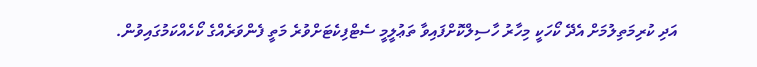އަދި ކުރިމަތިލުމަށް އެދޭ ކޯހަކީ މިހާރު ހާސިލްކޮށްފައިވާ ތަޢުލީމީ ސެޓްފިކެޓަށްވުރެ މަތީ ފެންވަރެއްގެ ކޯހެއްކަމުގައިވުން.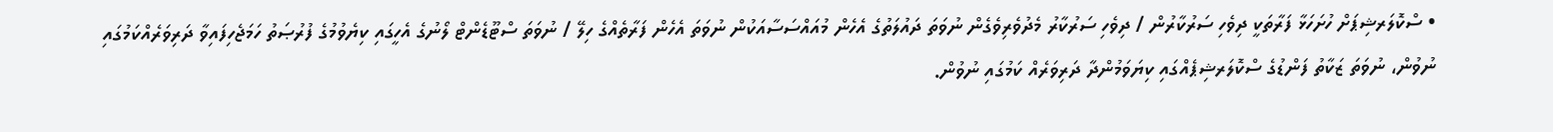• ސްކޮލަރޝިޕަށް ހުށަހަޅާ ފަރާތަކީ ދިވެހި ސަރުކާރުން / ދިވެހި ސަރުކާރު މެދުވެރިވެގެން ނުވަތަ ދައުލަތުގެ އެހެން މުއައްސަސާއަކުން ނުވަތަ އެހެން ފަރާތެއްގެ ހިލޭ / ނުވަތަ ސްޓޫޑެންޓް ލޯނުގެ އެހީގައި ކިޔެވުމުގެ ފުރުޞަތު ހަމަޖެހިފައިވާ ދަރިވަރެއްކަމުގައި ނުވުން، ނުވަތަ ޒަކާތު ފަންޑުގެ ސްކޮލަރޝިޕެއްގައި ކިޔަވަމުންދާ ދަރިވަރެއް ކަމުގައި ނުވުން.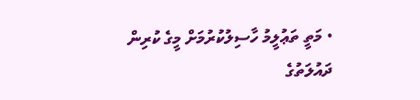• މަތީ ތަޢުލީމު ހާސިލުކުރުމަށް މީގެ ކުރިން ދައުލަތުގެ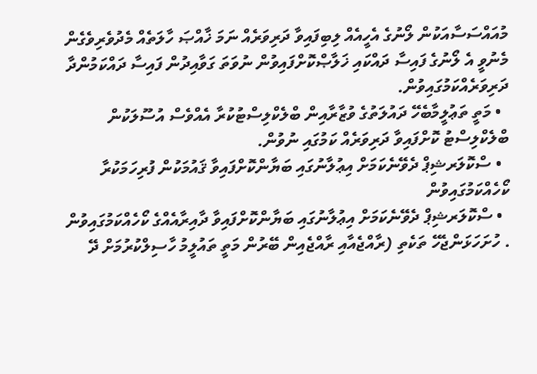މުއައްސަސާއަކުން ލޯނުގެ އެހީއެއް ލިބިފައިވާ ދަރިވަރެއް ނަމަ ޚާއްޞަ ހާލަތެއް މެދުވެރިވެގެން މެނުވީ އެ ލޯނުގެ ފައިސާ ދައްކައި ޚަލާޞްކޮށްފައިވުން ނުވަތަ ގަވާއިދުން ފައިސާ ދައްކަމުންދާ ދަރިވަރެއްކަމުގައިވުން.
  • މަތީ ތަޢުލީމާބެހޭ ދައުލަތުގެ ވުޒާރާއިން ބްލެކްލިސްޓުކުރާ އެއްވެސް އުސޫލަކުން ބްލެކްލިސްޓު ކޮށްފައިވާ ދަރިވަރެއް ކަމުގައި ނުވުން.
  • ސްކޮލަރޝިޕް ދެވޭނެކަމަށް އިޢުލާނުގައި ބަޔާންކޮށްފައިވާ ޤައުމަކުން ފުރިހަމަކުރާ ކޯހެއްކަމުގައިވުން
  • ސްކޮލަރޝިޕް ދެވޭނެކަމަށް އިޢުލާނުގައި ބަޔާންކޮށްފައިވާ ދާއިރާއެއްގެ ކޯހެއްކަމުގައިވުން
. ހުށަހަޅަންޖެހޭ ތަކެތި (ރާއްޖެއާއި ރާއްޖެއިން ބޭރުން މަތީ ތައުލީމު ހާސިލްކުރުމަށް ދޭ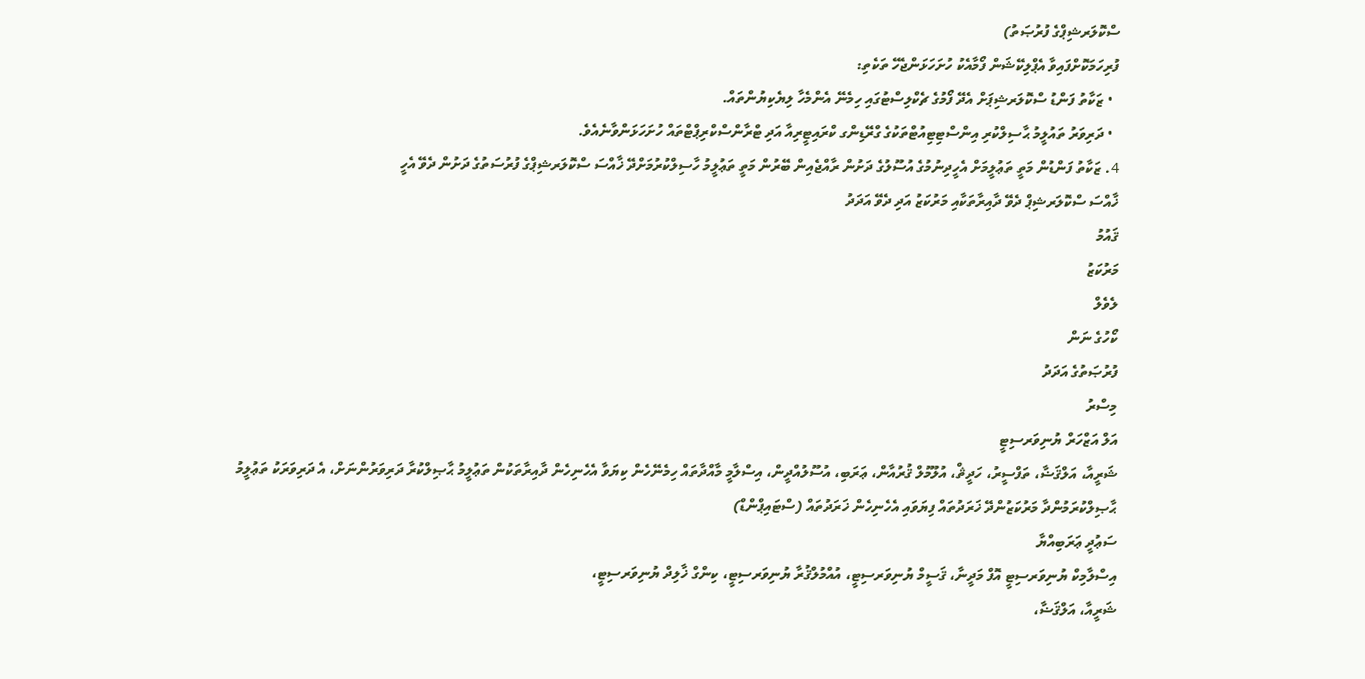ސްކޮލަރޝިޕްގެ ފުރުޞަތު)
ފުރިހަމަކޮށްފައިވާ އެޕްލިކޭޝަން ފޯމާއެކު ހުށަހަޅަންޖެހޭ ތަކެތި:
  • ޒަކާތު ފަންޑު ސްކޮލަރޝިޕަށް އެދޭ ފޯމުގެ ޗެކްލިސްޓުގައި ހިމެނޭ އެންމެހާ ލިޔެކިޔުންތައް.
  • ދަރިވަރު ތައުލީމު ޙާސިލްކުރި އިންސްޓިޓިއުޓްތަކުގެ ގްރޭޑިންގ ކްރައިޓީރިއާ އަދި ޓްރާންސްކްރިޕްޓްތައް ހުށަހަޅަންވާނެއެވެ.
4. ޒަކާތު ފަންޑުން މަތީ ތަޢުލީމަށް އެހީދިނުމުގެ އުސޫލުގެ ދަށުން ރާއްޖެއިން ބޭރުން މަތީ ތަޢުލީމު ހާސިލްކުރުމަށްދޭ ޚާއްސަ ސްކޮލަރޝިޕްގެ ފުރުސަތުގެ ދަށުން ދެވޭ އެހީ
ޚާއްސަ ސްކޮލަރޝިޕް ދެވޭ ދާއިރާތަކާއި މަރުކަޒު އަދި ދެވޭ އަދަދު
ޤައުމު
މަރުކަޒު
ލެވެލް
ކޯހުގެ ނަން
ފުރުޞަތުގެ އަދަދު
މިސްރު
އަލް އަޒްހަރް ޔުނިވަރސިޓީ
ޝަރީއާ، އަލްޤަޟާ، ތަފްސީރު، ހަދީޘް، އުލޫމުލް ޤުރުއާން، ޢަރަބި، އުސޫލުއްދީން، އިސްލާމީ މާއްދާތައް ހިމެނޭހެން ކިޔަވާ އެހެނިހެން ދާއިރާތަކުން ތަޢުލީމު ޙާޞިލްކުރާ ދަރިވަރުންނަށް، އެ ދަރިވަރަކު ތަޢުލީމު ޙާޞިލްކުރަމުންދާ މަރުކަޒުންދޭ ޚަރަދުތައް ފިޔަވައި އެހެނިހެން ޚަރަދުތައް (ސްޓައިޕްންޑް)
ސަޢުދީ ޢަރަބިއްޔާ
އިސްލާމިކް ޔުނިވަރސިޓީ އޮފް މަދީނާ، ޤަސީމް ޔުނިވަރސިޓީ، އުއްމުލްޤުރާ ޔުނިވަރސިޓީ، ކިންގް ޚާލިދް ޔުނިވަރސިޓީ،
ޝަރީއާ، އަލްޤަޟާ،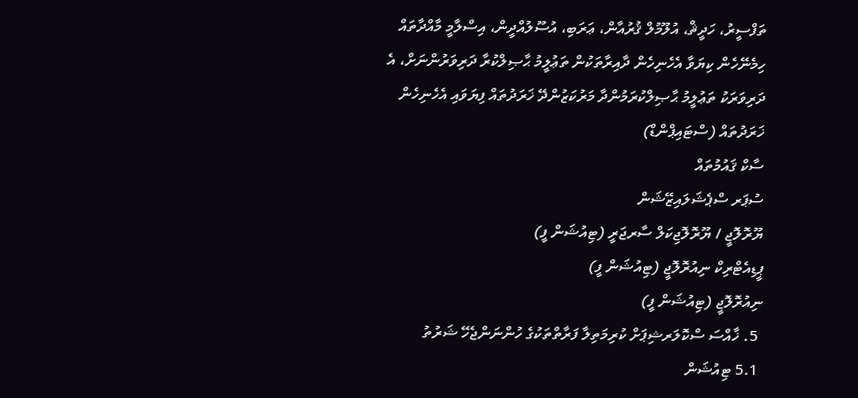ތަފްސީރު، ހަދީޘް، އުލޫމުލް ޤުރުއާން، ޢަރަބި، އުސޫލުއްދީން، އިސްލާމީ މާއްދާތައް ހިމެނޭހެން ކިޔަވާ އެހެނިހެން ދާއިރާތަކުން ތަޢުލީމު ޙާޞިލްކުރާ ދަރިވަރުންނަށް، އެ ދަރިވަރަކު ތަޢުލީމު ޙާޞިލްކުރަމުންދާ މަރުކަޒުންދޭ ޚަރަދުތައް ފިޔަވައި އެހެނިހެން ޚަރަދުތައް (ސްޓައިޕްންޑް)
ސާކް ޤައުމުތައް
ސުޕަރ ސްޕެޝަލައިޒޭޝަން
ޔޫރޮލޮޖީ / ޔޫރޮލޮޖިކަލް ސާރޖަރީ (ޓިއުޝަން ފީ)
ޕީޑިއެޓްރިކް ނިއުރޮލޮޖީ (ޓިއުޝަން ފީ)
ނިއުރޮލޮޖީ (ޓިއުޝަން ފީ)
 5. ޚާއްސަ ސްކޮލަރޝިޕަށް ކުރިމަތިލާ ފަރާތްތަކުގެ ހުންނަންޖެހޭ ޝަރުތު
 5.1 ޓިއުޝަން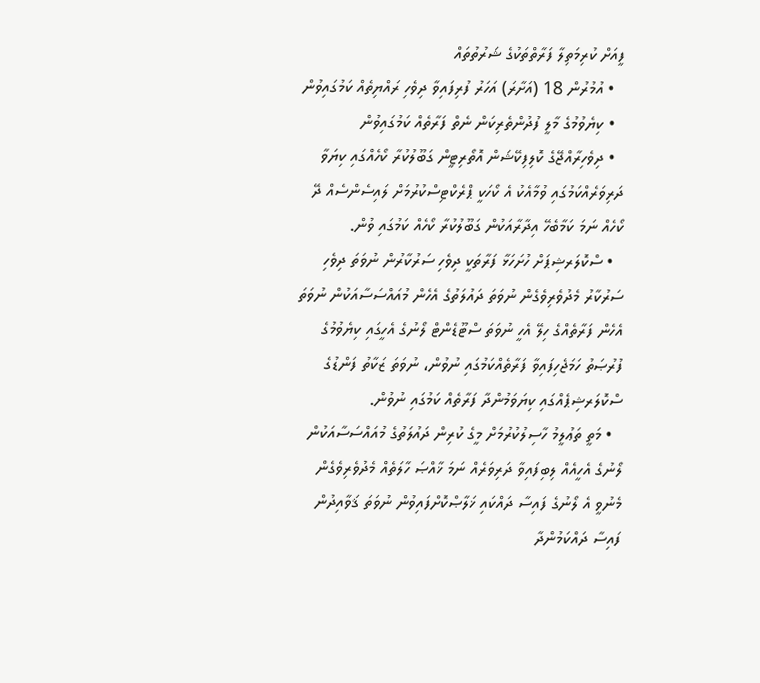ފީއަށް ކުރިމަތިލާ ފަރާތްތަކުގެ ޝަރުތުތައް
  • އުމުރުން 18 (އަށާރަ) އަހަރު ފުރިފައިވާ ދިވެހި ރައްޔިތެއް ކަމުގައިވުން
  • ކިޔެވުމުގެ މާލީ ފުދުންތެރިކަން ނެތް ފަރާތެއް ކަމުގައިވުން
  • ދިވެހިރާއްޖޭގެ ކޮލިފިކޭޝަން އޮތޯރިޓީން ގަބޫލުކުރާ ކޯހެއްގައި ކިޔަވާ ދަރިވަރެއްކަމުގައި ވުމާއެކު އެ ކޯހަކީ ޕްރެކްޓިސްކުރުމަށް ލައިސެންސެއް ދޭ ކޯހެއް ނަމަ ކަމާބެހޭ އިދާރާއަކުން ގަބޫލުކުރާ ކޯހެއް ކަމުގައި ވުން.
  • ސްކޮލަރޝިޕަށް ހުށަހަޅާ ފަރާތަކީ ދިވެހި ސަރުކާރުން ނުވަތަ ދިވެހި ސަރުކާރު މެދުވެރިވެގެން ނުވަތަ ދައުލަތުގެ އެހެން މުއައްސަސާއަކުން ނުވަތަ އެހެން ފަރާތެއްގެ ހިލޭ އެހީ ނުވަތަ ސްޓޫޑެންޓް ލޯނުގެ އެހީގައި ކިޔެވުމުގެ ފުރުޞަތު ހަމަޖެހިފައިވާ ފަރާތެއްކަމުގައި ނުވުން، ނުވަތަ ޒަކާތު ފަންޑުގެ ސްކޮލަރޝިޕެއްގައި ކިޔަވަމުންދާ ފަރާތެއް ކަމުގައި ނުވުން.
  • މަތީ ތަޢުލީމު ހާސިލުކުރުމަށް މީގެ ކުރިން ދައުލަތުގެ މުއައްސަސާއަކުން ލޯނުގެ އެހީއެއް ލިބިފައިވާ ދަރިވަރެއް ނަމަ ޚާއްޞަ ހާލަތެއް މެދުވެރިވެގެން މެނުވީ އެ ލޯނުގެ ފައިސާ ދައްކައި ޚަލާޞްކޮށްފައިވުން ނުވަތަ ޤަވާއިދުން ފައިސާ ދައްކަމުންދާ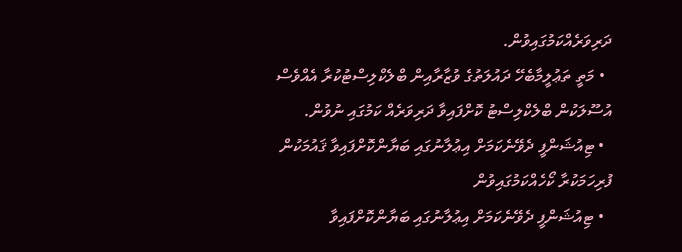ދަރިވަރެއްކަމުގައިވުން.
  • މަތީ ތަޢުލީމާބެހޭ ދައުލަތުގެ ވުޒާރާއިން ބްލެކްލިސްޓުކުރާ އެއްވެސް އުސޫލަކުން ބްލެކްލިސްޓު ކޮށްފައިވާ ދަރިވަރެއް ކަމުގައި ނުވުން.
  • ޓިއުޝަންފީ ދެވޭނެކަމަށް އިޢުލާނުގައި ބަޔާންކޮށްފައިވާ ޤައުމަކުން ފުރިހަމަކުރާ ކޯހެއްކަމުގައިވުން
  • ޓިއުޝަންފީ ދެވޭނެކަމަށް އިޢުލާނުގައި ބަޔާންކޮށްފައިވާ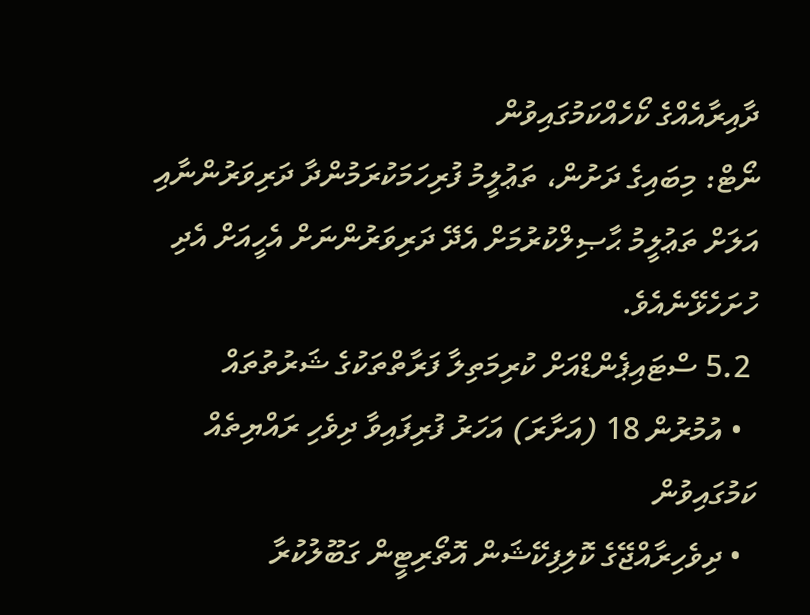ދާއިރާއެއްގެ ކޯހެއްކަމުގައިވުން
ނޯޓް: މިބައިގެ ދަށުން، ތަޢުލީމު ފުރިހަމަކުރަމުންދާ ދަރިވަރުންނާއި އަލަށް ތަޢުލީމު ޙާޞިލްކުރުމަށް އެދޭ ދަރިވަރުންނަށް އެހީއަށް އެދި ހުށަހެޅޭނެއެވެ.
 5.2 ސްޓައިޕެންޑްއަށް ކުރިމަތިލާ ފަރާތްތަކުގެ ޝަރުތުތައް
  • އުމުރުން 18 (އަށާރަ) އަހަރު ފުރިފައިވާ ދިވެހި ރައްޔިތެއް ކަމުގައިވުން
  • ދިވެހިރާއްޖޭގެ ކޮލިފިކޭޝަން އޮތޯރިޓީން ގަބޫލުކުރާ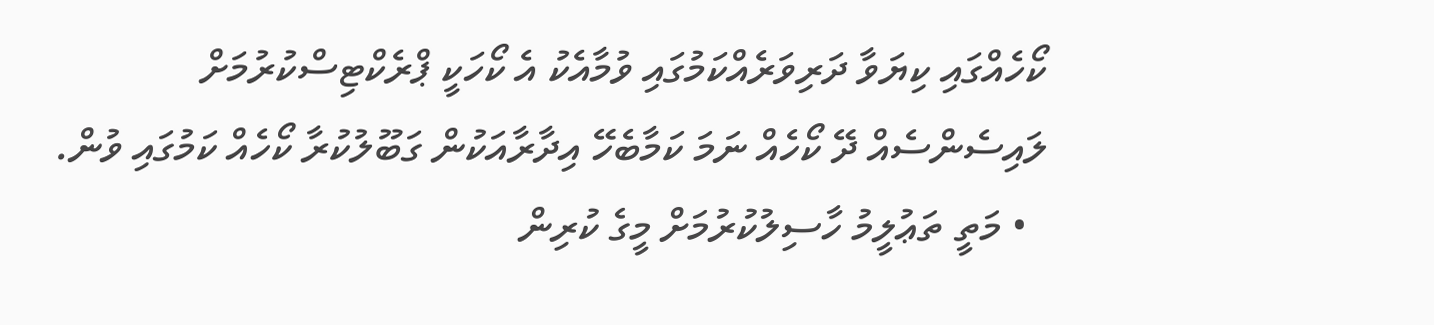ކޯހެއްގައި ކިޔަވާ ދަރިވަރެއްކަމުގައި ވުމާއެކު އެ ކޯހަކީ ޕްރެކްޓިސްކުރުމަށް ލައިސެންސެއް ދޭ ކޯހެއް ނަމަ ކަމާބެހޭ އިދާރާއަކުން ގަބޫލުކުރާ ކޯހެއް ކަމުގައި ވުން.
  • މަތީ ތަޢުލީމު ހާސިލުކުރުމަށް މީގެ ކުރިން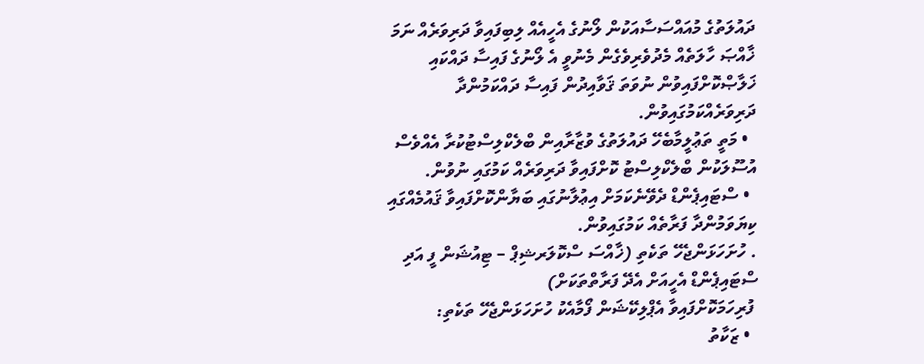ދައުލަތުގެ މުއައްސަސާއަކުން ލޯނުގެ އެހީއެއް ލިބިފައިވާ ދަރިވަރެއް ނަމަ ޚާއްޞަ ހާލަތެއް މެދުވެރިވެގެން މެނުވީ އެ ލޯނުގެ ފައިސާ ދައްކައި ޚަލާޞްކޮށްފައިވުން ނުވަތަ ޤަވާއިދުން ފައިސާ ދައްކަމުންދާ ދަރިވަރެއްކަމުގައިވުން.
  • މަތީ ތަޢުލީމާބެހޭ ދައުލަތުގެ ވުޒާރާއިން ބްލެކްލިސްޓުކުރާ އެއްވެސް އުސޫލަކުން ބްލެކްލިސްޓު ކޮށްފައިވާ ދަރިވަރެއް ކަމުގައި ނުވުން.
  • ސްޓައިޕެންޑް ދެވޭނެކަމަށް އިޢުލާނުގައި ބަޔާންކޮށްފައިވާ ޤައުމެއްގައި ކިޔަވަމުންދާ ފަރާތެއް ކަމުގައިވުން.
. ހުށަހަޅަންޖެހޭ ތަކެތި (ޚާއްސަ ސްކޮލަރޝިޕް – ޓިއުޝަން ފީ އަދި ސްޓައިޕެންޑް އެހީއަށް އެދޭ ފަރާތްތަކަށް)
 ފުރިހަމަކޮށްފައިވާ އެޕްލިކޭޝަން ފޯމާއެކު ހުށަހަޅަންޖެހޭ ތަކެތި:
  • ޒަކާތު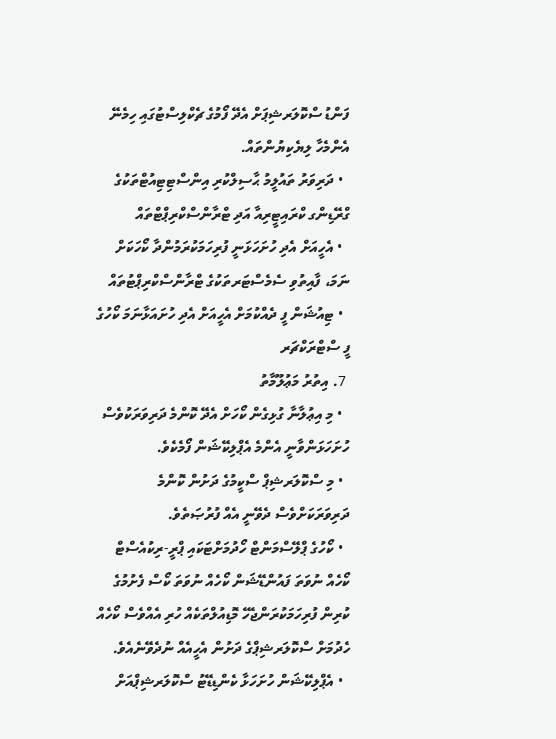ފަންޑު ސްކޮލަރޝިޕަށް އެދޭ ފޯމުގެ ޗެކްލިސްޓުގައި ހިމެނޭ އެންމެހާ ލިޔެކިޔުންތައް.
  • ދަރިވަރު ތައުލީމު ޙާސިލްކުރި އިންސްޓިޓިއުޓްތަކުގެ ގްރޭޑިންގ ކްރައިޓީރިއާ އަދި ޓްރާންސްކްރިޕްޓްތައް
  • އެހީއަށް އެދި ހުށަހަޅަނީ ފުރިހަމަކުރަމުންދާ ކޯހަކަށް ނަމަ، ފާއިތުވި ސެމެސްޓަރތަކުގެ ޓްރާންސްކްރިޕްޓުތައް
  • ޓިއުޝަން ފީ ދެއްކުމަށް އެހީއަށް އެދި ހުށައަޅާނަމަ ކޯހުގެ ފީ ސްޓްރަކްޗަރ
 7. އިތުރު މަޢުލޫމާތު
  • މި އިޢުލާނާ ގުޅިގެން ކޯހަށް އެދޭ ކޮންމެ ދަރިވަރަކުވެސް ހުށަހަޅަންވާނީ އެންމެ އެޕްލިކޭޝަން ފޯމެކެވެ.
  • މި ސްކޮލަރޝިޕް ސްކީމުގެ ދަށުން ކޮންމެ ދަރިވަރަކަށްވެސް ދެވޭނީ އެއް ފުރުޞަތެވެ.
  • ކޯހުގެ ޕްލޭސްމަންޓް ހޯދުމަށްޓަކައި ޕްރީ-ރިކުއެސްޓް ކޯހެއް ނުވަތަ ފައުންޑޭޝަން ކޯހެއް ނުވަތަ ކޯސް ފެށުމުގެ ކުރިން ފުރިހަމަކުރަންޖެހޭ މޮޑިއުލްތަކެއް ހުރި އެއްވެސް ކޯހެއް ހެދުމަށް ސްކޮލަރޝިޕްގެ ދަށުން އެހީއެއް ނުދެވޭނެއެވެ.
  • އެޕްލިކޭޝަން ހުށަހަޅާ ކެންޑިޑޭޓު ސްކޮލަރޝިޕްއަށް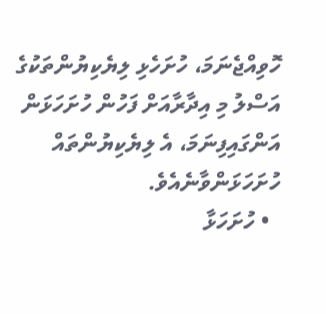ހޮވިއްޖެނަމަ، ހުށަހެޅި ލިޔެކިޔުންތަކުގެ އަސްލު މި އިދާރާއަށް ފަހުން ހުށަހަޅަން އަންގައިފިނަމަ، އެ ލިޔެކިޔުންތައް ހުށަހަޅަންވާނެއެވެ.
  • ހުށަހަޅާ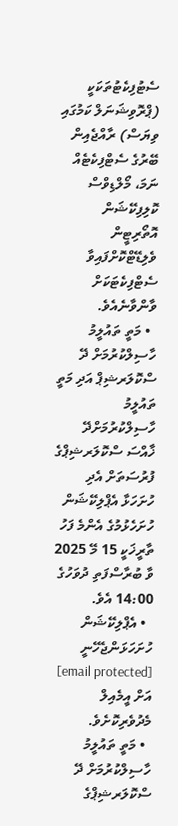ސެޓުފިކެޓުތަކަކީ (ޕްރޮވިޝަނަލް ކަމުގައި ވިޔަސް) ރާއްޖެއިން ބޭރުގެ ސެޓްފިކެޓެއް ނަމަ، މޯލްޑިވްސް ކޮލިފިކޭޝަން އޮތޯރިޓީން ވެލިޑޭޓްކޮށްފައިވާ ސެޓްފިކެޓަކަށް ވާންވާނެއެވެ.
  • މަތީ ތައުލީމު ހާސިލްކުރުމަށް ދޭ ސްކޮލަރޝިޕް އަދި މަތީ ތައުލީމު ހާސިލްކުރުމަށްދޭ ޚާއްސަ ސްކޮލަރޝިޕްގެ ފުރުސަތަށް އެދި ހުށަހަޅާ އެޕްލިކޭޝަން ހުށަހެޅުމުގެ އެންމެ ފަހު ތާރީޚަކީ 15 މޭ 2025 ވާ ބުރާސްފަތި ދުވަހުގެ 14:00 އެވެ.
  • އެޕްލިކޭޝަން ހުށަހަޅަންޖެހޭނީ [email protected] އަށް އީމެއިލް މެދުވެރިކޮށެވެ.
  • މަތީ ތައުލީމު ހާސިލްކުރުމަށް ދޭ ސްކޮލަރޝިޕްގެ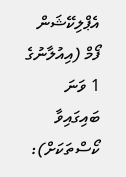އެޕްލިކޭޝަން ފޯމް (އިއުލާނުގެ 1 ވަނަ ބައިގައިވާ ކޯސްތަކަށް):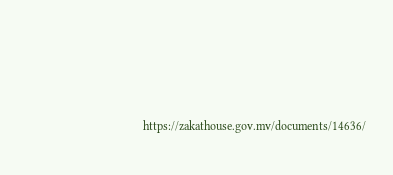https://zakathouse.gov.mv/documents/14636/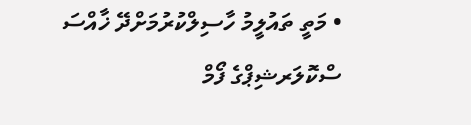• މަތީ ތައުލީމު ހާސިލްކުރުމަށްދޭ ޚާއްސަ ސްކޮލަރޝިޕްގެ ފޯމް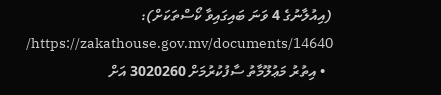(އިއުލާނުގެ 4 ވަނަ ބައިގައިވާ ކޯސްތަކަށް): https://zakathouse.gov.mv/documents/14640/
  • އިތުރު މަޢުލޫމާތު ސާފުކުރުމަށް 3020260 އަށް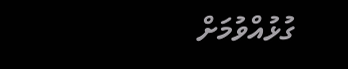ގުޅުއްވުމަށް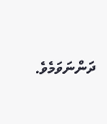ދަންނަވަމެވެ.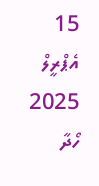15 އެޕްރީލް 2025
ހޯދާ